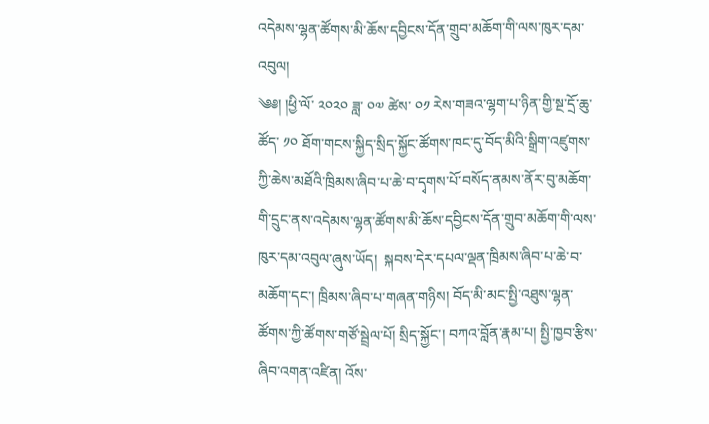འདེམས་ལྷན་ཚོགས་མི་ཆོས་དབྱིངས་དོན་གྲུབ་མཆོག་གི་ལས་ཁུར་དམ་འབུལ།
༄༅། །ཕྱི་ལོ་ ༢༠༢༠ ཟླ་ ༠༧ ཚེས་ ༠༡ རེས་གཟའ་ལྷག་པ་ཉིན་གྱི་སྔ་དྲོ་ཆུ་ཚོད་ ༡༠ ཐོག་གངས་སྐྱིད་སྲིད་སྐྱོང་ཚོགས་ཁང་དུ་བོད་མིའི་སྒྲིག་འཛུགས་ཀྱི་ཆེས་མཐོའི་ཁྲིམས་ཞིབ་པ་ཆེ་བ་དྭགས་པོ་བསོད་ནམས་ནོར་བུ་མཆོག་གི་དྲུང་ནས་འདེམས་ལྷན་ཚོགས་མི་ཆོས་དབྱིངས་དོན་གྲུབ་མཆོག་གི་ལས་ཁུར་དམ་འབུལ་ཞུས་ཡོད།  སྐབས་དེར་དཔལ་ལྡན་ཁྲིམས་ཞིབ་པ་ཆེ་བ་མཆོག་དང་། ཁྲིམས་ཞིབ་པ་གཞན་གཉིས། བོད་མི་མང་སྤྱི་འཐུས་ལྷན་ཚོགས་ཀྱི་ཚོགས་གཙོ་སྦྲེལ་པོ། སྲིད་སྐྱོང་། བཀའ་བློན་རྣམ་པ། སྤྱི་ཁྱབ་རྩིས་ཞིབ་འགན་འཛིན། འོས་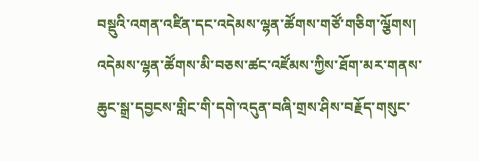བསྡུའི་འགན་འཛིན་དང་འདེམས་ལྷན་ཚོགས་གཙོ་གཅིག་ལྕོགས། འདེམས་ལྷན་ཚོགས་མི་བཅས་ཚང་འཛོམས་ཀྱིས་ཐོག་མར་གནས་ཆུང་སྒྲ་དབྱངས་གླིང་གི་དགེ་འདུན་བཞི་གྲས་ཤིས་བརྗོད་གསུང་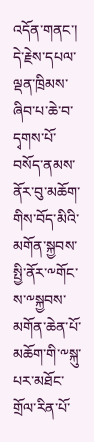འདོན་གནང་།
དེ་རྗེས་དཔལ་ལྡན་ཁྲིམས་ཞིབ་པ་ཆེ་བ་དྭགས་པོ་བསོད་ནམས་ནོར་བུ་མཆོག་གིས་བོད་མིའི་མགོན་སྐྱབས་སྤྱི་ནོར་༸གོང་ས་༸སྐྱབས་མགོན་ཆེན་པོ་མཆོག་གི་༸སྐུ་པར་མཐོང་གྲོལ་རིན་པོ་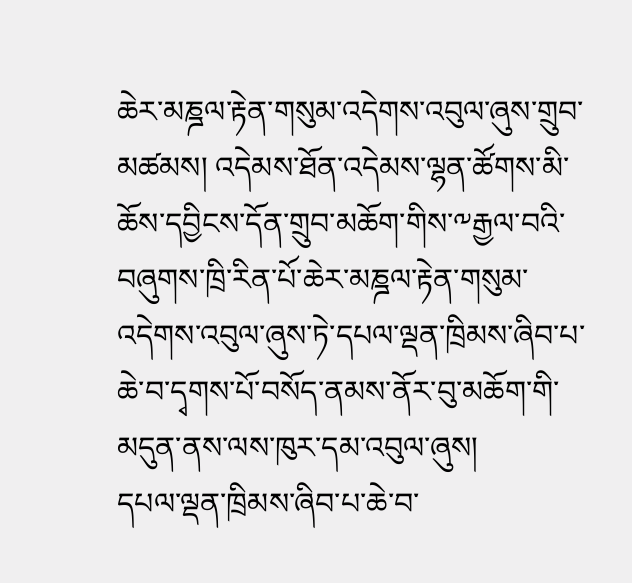ཆེར་མཎྜལ་རྟེན་གསུམ་འདེགས་འབུལ་ཞུས་གྲུབ་མཚམས། འདེམས་ཐོན་འདེམས་ལྷན་ཚོགས་མི་ཆོས་དབྱིངས་དོན་གྲུབ་མཆོག་གིས་༸རྒྱལ་བའི་བཞུགས་ཁྲི་རིན་པོ་ཆེར་མཎྜལ་རྟེན་གསུམ་འདེགས་འབུལ་ཞུས་ཏེ་དཔལ་ལྡན་ཁྲིམས་ཞིབ་པ་ཆེ་བ་དྭགས་པོ་བསོད་ནམས་ནོར་བུ་མཆོག་གི་མདུན་ནས་ལས་ཁུར་དམ་འབུལ་ཞུས།
དཔལ་ལྡན་ཁྲིམས་ཞིབ་པ་ཆེ་བ་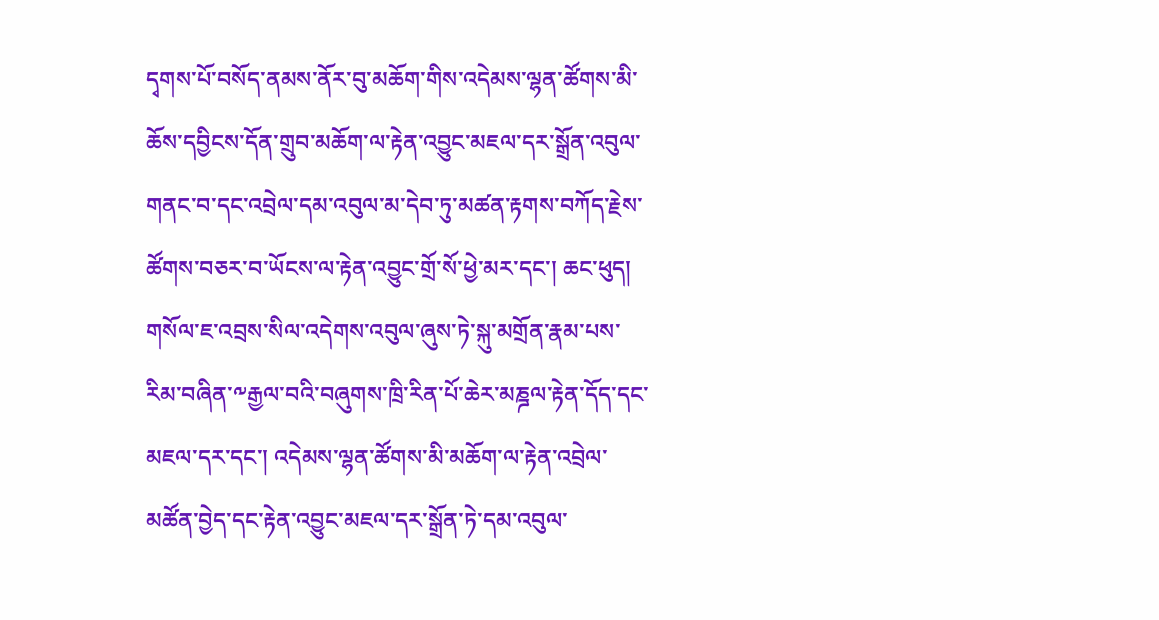དྭགས་པོ་བསོད་ནམས་ནོར་བུ་མཆོག་གིས་འདེམས་ལྷན་ཚོགས་མི་ཆོས་དབྱིངས་དོན་གྲུབ་མཆོག་ལ་རྟེན་འབྱུང་མཇལ་དར་སྒྲོན་འབུལ་གནང་བ་དང་འབྲེལ་དམ་འབུལ་མ་དེབ་ཏུ་མཚན་རྟགས་བཀོད་རྗེས་ཚོགས་བཅར་བ་ཡོངས་ལ་རྟེན་འབྱུང་གྲོ་སོ་ཕྱེ་མར་དང་། ཆང་ཕུད། གསོལ་ཇ་འབྲས་སིལ་འདེགས་འབུལ་ཞུས་ཏེ་སྐུ་མགྲོན་རྣམ་པས་རིམ་བཞིན་༸རྒྱལ་བའི་བཞུགས་ཁྲི་རིན་པོ་ཆེར་མཎྜལ་རྟེན་དོད་དང་ མཇལ་དར་དང་། འདེམས་ལྷན་ཚོགས་མི་མཆོག་ལ་རྟེན་འབྲེལ་མཚོན་བྱེད་དང་རྟེན་འབྱུང་མཇལ་དར་སྒྲོན་ཏེ་དམ་འབུལ་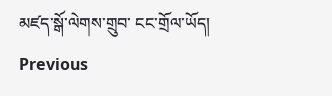མཛད་སྒོ་ལེགས་གྲུབ་ ངང་གྲོལ་ཡོད།
Previous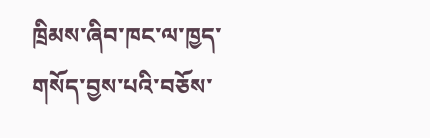ཁྲིམས་ཞིབ་ཁང་ལ་ཁྱད་གསོད་བྱས་པའི་བཅོས་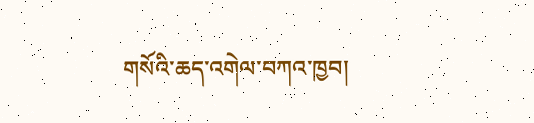གསོའི་ཆད་འགེལ་བཀའ་ཁྱབ།